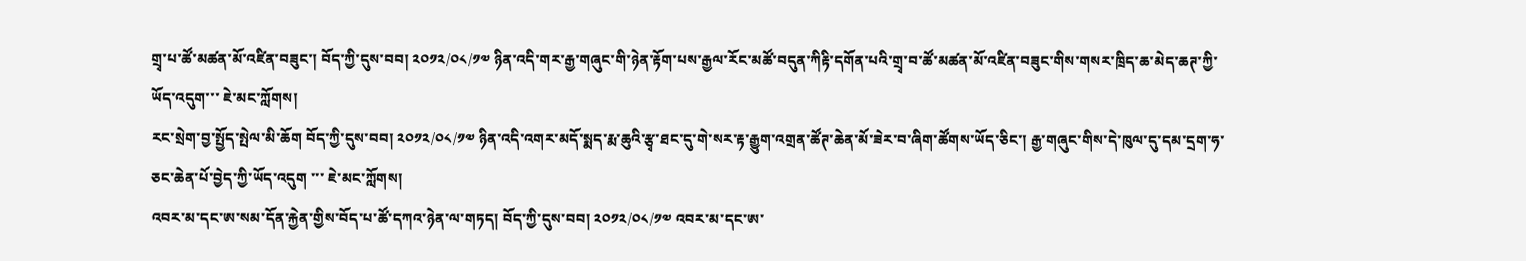གྲྭ་པ་ཚོ་མཚན་མོ་འཛིན་བཟུང་། བོད་ཀྱི་དུས་བབ། ༢༠༡༢/༠༨/༡༧ ཉིན་འདི་གར་རྒྱ་གཞུང་གི་ཉེན་རྟོག་པས་རྒྱལ་རོང་མཚོ་བདུན་ཀིརྟི་དགོན་པའི་གྲྭ་བ་ཚོ་མཚན་མོ་འཛིན་བཟུང་གིས་གསར་ཁྲིད་ཆ་མེད་ཆཊ་ཀྱི་ཡོད་འདུག་་་ ཇེ་མང་ཀློགས།
རང་སྲེག་བྱ་སྤྱོད་སྤེལ་མི་ཆོག བོད་ཀྱི་དུས་བབ། ༢༠༡༢/༠༨/༡༧ ཉིན་འདི་འགར་མདོ་སྨད་རྨ་ཆུའི་རྩྭ་ཐང་དུ་གེ་སར་རྟ་རྒྱུག་འགྲན་ཚོཊ་ཆེན་མོ་ཟེར་བ་ཞིག་ཚོགས་ཡོད་ཅིང་། རྒྱ་གཞུང་གིས་དེ་ཁུལ་དུ་དམ་དྲག་ཧ་ཅང་ཆེན་པོ་བྱེད་ཀྱི་ཡོད་འདུག ་་་ ཇེ་མང་ཀློགས།
འབར་མ་དང་ཨ་སམ་དོན་རྐྱེན་གྱིས་བོད་པ་ཚོ་དཀའ་ཉེན་ལ་གཏད། བོད་ཀྱི་དུས་བབ། ༢༠༡༢/༠༨/༡༧ འབར་མ་དང་ཨ་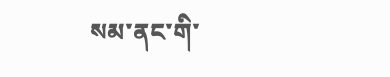སམ་ནང་གི་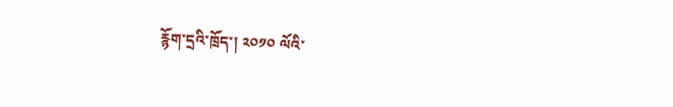རྙོག་དྲའི་ཁྲོད་། ༢༠༡༠ ལོའི་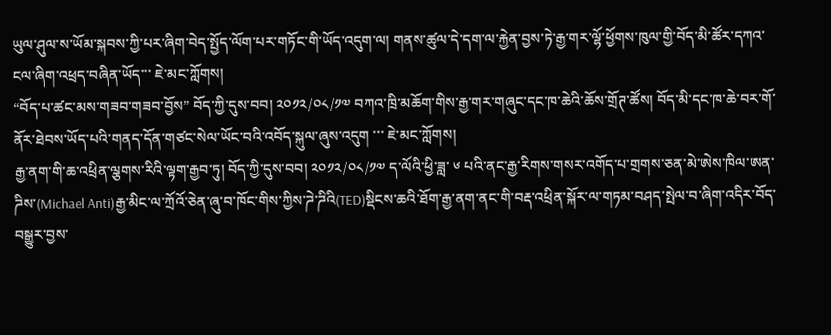ཡུལ་ཤུལ་ས་ཡོམ་སྐབས་ཀྱི་པར་ཞིག་བེད་སྤྱོད་ལོག་པར་གཏོང་གི་ཡོད་འདུག་ལ། གནས་ཚུལ་དེ་དག་ལ་རྐྱེན་བྱས་ཏེ་རྒྱ་གར་ལྷོ་ཕྱོགས་ཁུལ་གྱི་བོད་མི་ཚོར་དཀའ་ངལ་ཞིག་འཕྲད་བཞིན་ཡོད་་་ ཇེ་མང་ཀློགས།
“བོད་པ་ཚང་མས་གཟབ་གཟབ་བྱོས” བོད་ཀྱི་དུས་བབ། ༢༠༡༢/༠༨/༡༧ བཀའ་ཁྲི་མཆོག་གིས་རྒྱ་གར་གཞུང་དང་ཁ་ཆེའི་ཆོས་གྲོཊ་ཚོས། བོད་མི་དང་ཁ་ཆེ་བར་གོ་ནོར་ཐེབས་ཡོད་པའི་གནད་དོན་གཙང་སེལ་ཡོང་བའི་འབོད་སྐུལ་ཞུས་འདུག ་་་ ཇེ་མང་ཀློགས།
རྒྱ་ནག་གི་ཆ་འཕྲིན་ལྕགས་རིའི་ལྟག་རྒྱབ་ཏུ། བོད་ཀྱི་དུས་བབ། ༢༠༡༢/༠༨/༡༧ ད་ལོའི་ཕྱི་ཟླ་ ༦ པའི་ནང་རྒྱ་རིགས་གསར་འགོད་པ་གྲགས་ཅན་མེ་ཨེས་ཁིལ་ཨན་ཌིས་(Michael Anti)རྒྱ་མིང་ལ་ཀྲོའོ་ཅེན་ཞུ་བ་ཁོང་གིས་ཀྱིས་ཌེ་ཌིའི(TED)སྡིངས་ཆའི་ཐོག་རྒྱ་ནག་ནང་གི་བརྡ་འཕྲིན་སྐོར་ལ་གཏམ་བཤད་སྤེལ་བ་ཞིག་འདིར་བོད་བསྒྱུར་བྱས་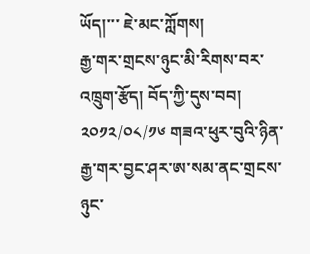ཡོད།་་་ ཇེ་མང་ཀློགས།
རྒྱ་གར་གྲངས་ཉུང་མི་རིགས་བར་འཁྲུག་རྩོད། བོད་ཀྱི་དུས་བབ། ༢༠༡༢/༠༨/༡༦ གཟའ་ཕུར་བུའི་ཉིན་རྒྱ་གར་བྱང་ཤར་ཨ་སམ་ནང་གྲངས་ཉུང་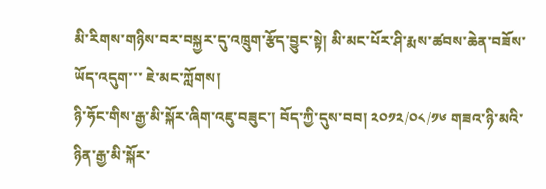མི་རིགས་གཉིས་བར་བསྐྱར་དུ་འཁྲུག་རྩོད་བྱུང་སྟེ། མི་མང་པོར་ཤི་རྨས་ཚབས་ཆེན་བཟོས་ཡོད་འདུག་་་ ཇེ་མང་ཀློགས།
ཉི་ཧོང་གིས་རྒྱ་མི་སྐོར་ཞིག་འཇུ་བཟུང་། བོད་ཀྱི་དུས་བབ། ༢༠༡༢/༠༨/༡༦ གཟའ་ཉི་མའི་ཉིན་རྒྱ་མི་སྐོར་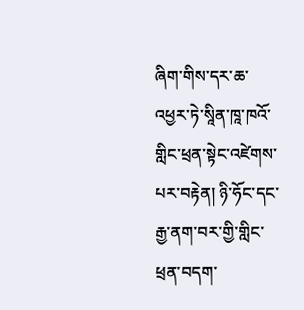ཞིག་གིས་དར་ཆ་འཕྱར་ཏེ་སཱིན་ཁཱ་ཁའོ་གླིང་ཕྲན་སྟེང་འཛེགས་པར་བརྟེན། ཉི་ཧོང་དང་རྒྱ་ནག་བར་གྱི་གླིང་ཕྲན་བདག་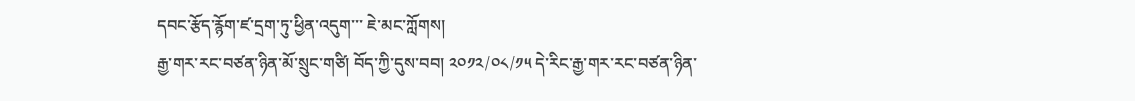དབང་རྩོད་རྙོག་ཛ་དྲག་ཏུ་ཕྱིན་འདུག་་་ ཇེ་མང་ཀློགས།
རྒྱ་གར་རང་བཙན་ཉིན་མོ་སྲུང་གཙི། བོད་ཀྱི་དུས་བབ། ༢༠༡༢/༠༨/༡༥ དེ་རིང་རྒྱ་གར་རང་བཙན་ཉིན་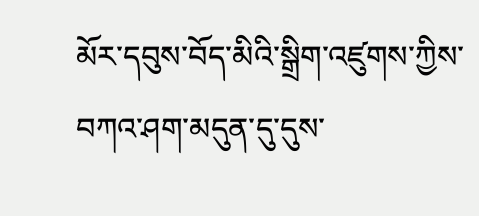མོར་དབུས་བོད་མིའི་སྒྲིག་འཛུགས་ཀྱིས་བཀའ་ཤག་མདུན་དུ་དུས་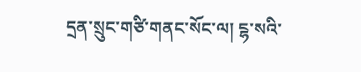དྲན་སྲུང་གཙི་གནང་སོང་ལ། ངྷ་སའི་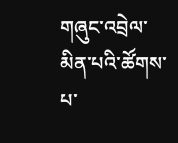གཞུང་འབྲེལ་མིན་པའི་ཚོགས་པ་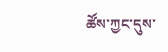ཚོས་ཀྱང་དུས་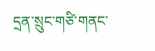དྲན་སྲུང་གཙི་གནང་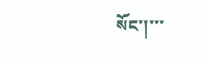སོང་།་་་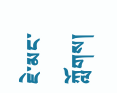ཇེ་མང་ཀློགས།